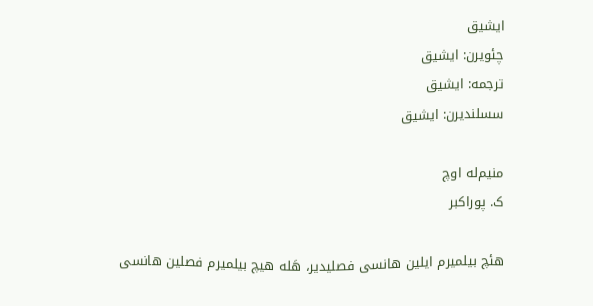ایشیق
چئویرن: ایشیق
ترجمه: ایشیق
سسلندیرن: ایشیق

منیم‌له اوچ
ک. پوراکبر

هئچ بیلمیرم ایلین هانسی فصلیدیر، هَله هیچ بیلمیرم فصلین هانسی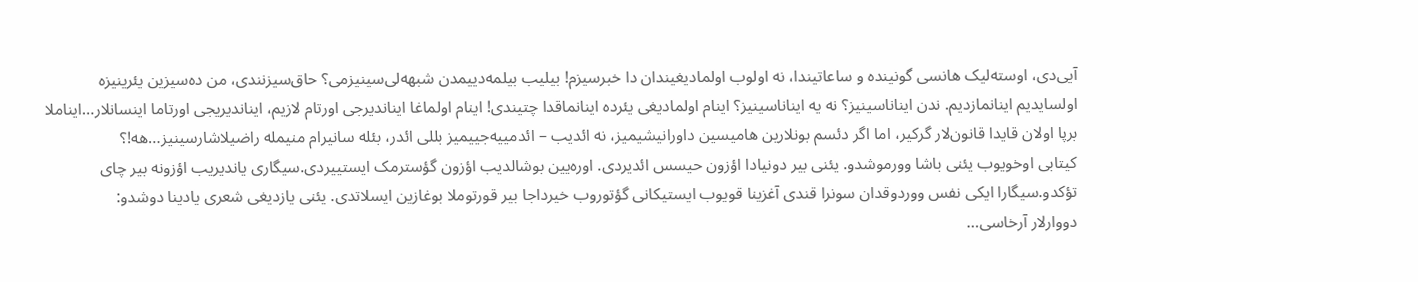آیی‌دی، اوسته‌لیک هانسی گونینده و ساعاتیندا، نه اولوب اولمادیغیندان دا خبرسیزم! بیلیب بیلمه‌دییمدن شبهه‌لی‌سینیزمی؟ حاق‌سیزنندی، من ده‌سیزین یئرینیزه اولسایدیم اینانمازدیم. ندن ایناناسینیز؟ نه یه ایناناسینیز؟ اینام اولمادیغی یئرده اینانماقدا چتیندی! اینام اولماغا ایناندیرجی اورتام لازیم، ایناندیریجی اورتاما اینسانلار…ایناملا برپا اولان قایدا قانون‌لار گرکیر، اما اگر دئسم بونلارین هامیسین داورانیشیمیز، نه ائدیب – ائدمییه‌جییمیز بللی ائدر، بئله سانیرام منیمله راضیلاشارسینیز…هه!؟
کیتابی اوخویوب یئنی باشا وورموشدو. یئنی بیر دونیادا اؤزون حیسس ائدیردی. اوره‌یین بوشالدیب اؤزون گؤسترمک ایستییردی.سیگاری یاندیریب اؤزونه بیر چای تؤکدو.سیگارا ایکی نفس ووردوقدان سونرا قندی آغزینا قویوب ایستیکانی گؤتوروب خیرداجا بیر قورتوملا بوغازین ایسلاتدی. یئنی یازدیغی شعری یادینا دوشدو:
دووارلار آرخاسی…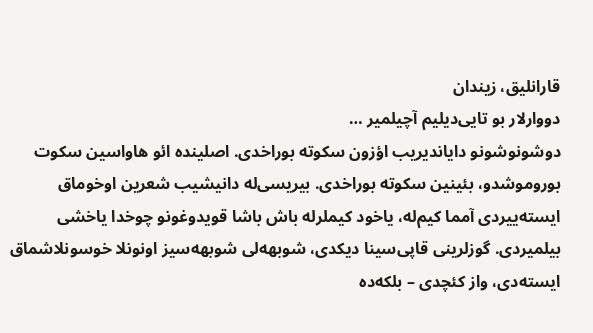قارانلیق، زیندان
دووارلار بو تایی‌دیلیم آچیلمیر …
دوشونوشونو دایاندیریب اؤزون سکوته بوراخدی. اصلینده ائو هاواسین سکوت بوروموشدو، بئینین سکوته بوراخدی. بیریسی‌له دانیشیب شعرین اوخوماق ایسته‌ییردی آمما کیم‌له، یاخود کیملرله باش باشا قویدوغونو چوخدا یاخشی بیلمیردی. گوزلرینی قاپی‌سینا ‌دیکدی، شوبهه‌لی شوبهه‌سیز اونونلا خوسونلاشماق ایسته‌دی، واز کئچدی – بلکه‌ده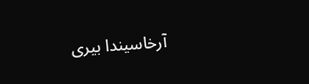آرخاسیندا بیری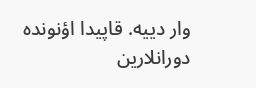وار ‌دییه. قاپیدا اؤنونده دورانلارین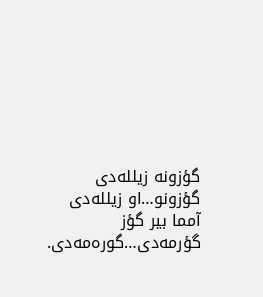گؤزونه زیلله‌دی گؤزونو…او زیلله‌دی آمما بیر گؤز گؤرمه‌دی…گوره‌مه‌دی.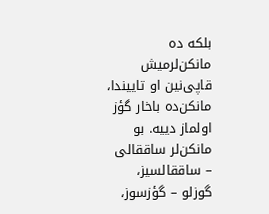بلکه ده مانکن‌لرمیش قاپی‌نین او تاییندا، مانکن‌ده باخار گؤز اولماز‌ دییه. بو مانکن‌لر ساققالی – ساققالسیز، گوزلو – گؤزسوز،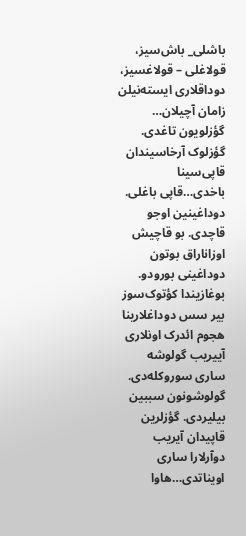باشلی_ باش‌سیز، قولاغلی – قولاغسیز، دوداقلاری ایسته‌نیلن زامان آچیلان… گؤزلویون تاغدی. گؤزلوک آرخاسیندان قاپی‌سینا باخدی…قاپی باغلی. دوداغینین اوجو قاچدی. بو قاچیش اوزاناراق بوتون دوداغینی بورودو. بوغازیندا کؤتوک‌سوز بیر سس دوداغلارینا هجوم ائدرک اونلاری آییریب گولوشه ساری سوروکله‌دی. گولوشونون سببین بیلیردی. گؤزلرین قاپیدان آیریب دوآرلارا ساری اویناتدی…هاوا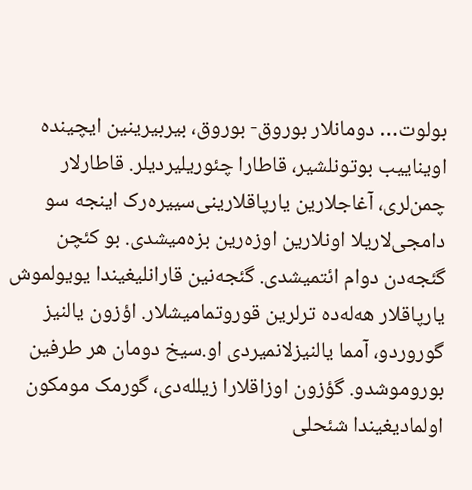بولوت‌… دومانلار بوروق- بوروق، بیربیرینین ایچینده اویناییب بوتونلشیر، قاطارا چئوریلیردیلر. قاطارلار چمن‌لری، آغاجلارین یارپاقلارینی‌سییره‌رک اینجه سو دامجی‌لاریلا اونلارین اوزه‌رین بزه‌میشدی. بو کئچن گئجه‌دن دوام ائتمیشدی. گئجه‌نین قارانلیغیندا یویولموش یارپاقلار هه‌له‌ده ترلرین قوروتمامیشلار. اؤزون یالنیز گوروردو، آمما یالنیزلانمیردی او.سیخ دومان هر طرفین بوروموشدو. گؤزون اوزاقلارا زیلله‌دی، گورمک مومکون اولمادیغیندا شئحلی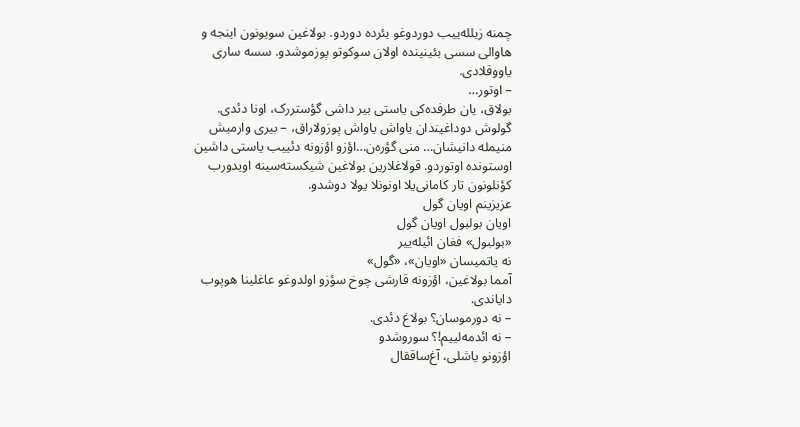چمنه زیلله‌ییب دوردوغو یئرده دوردو. بولاغین سویونون اینجه و هاوالی سسی بئینینده اولان سوکوتو پوزموشدو. سسه ساری یاووقلادی.
– اوتور…
بولاق، یان طرفده‌کی یاستی بیر داشی گؤستررک، اونا دئدی.
گولوش دوداغیندان یاواش یاواش پوزولاراق، – بیری وارمیش منیمله دانیشان… منی گؤره‌ن…اؤزو اؤزونه دئییب یاستی داشین اوستونده اوتوردو. قولاغلارین بولاغین شیکسته‌سینه اویدورب کؤنلونون تار کامانی‌یلا اونونلا یولا دوشدو.
عزیزینم اویان گول
اویان بولبول اویان گول
«بولبول» فغان ائیله‌ییر
نه یاتمیسان «اویان»، «گول»
آمما بولاغین، اؤزونه قارشی چوخ سؤزو اولدوغو عاغلینا هوپوب دایاندی.
– نه دورموسان؟ بولاغ دئدی.
– نه ائدمه‌لییم!؟ سوروشدو
اؤزونو یاشلی، آغ‌ساققال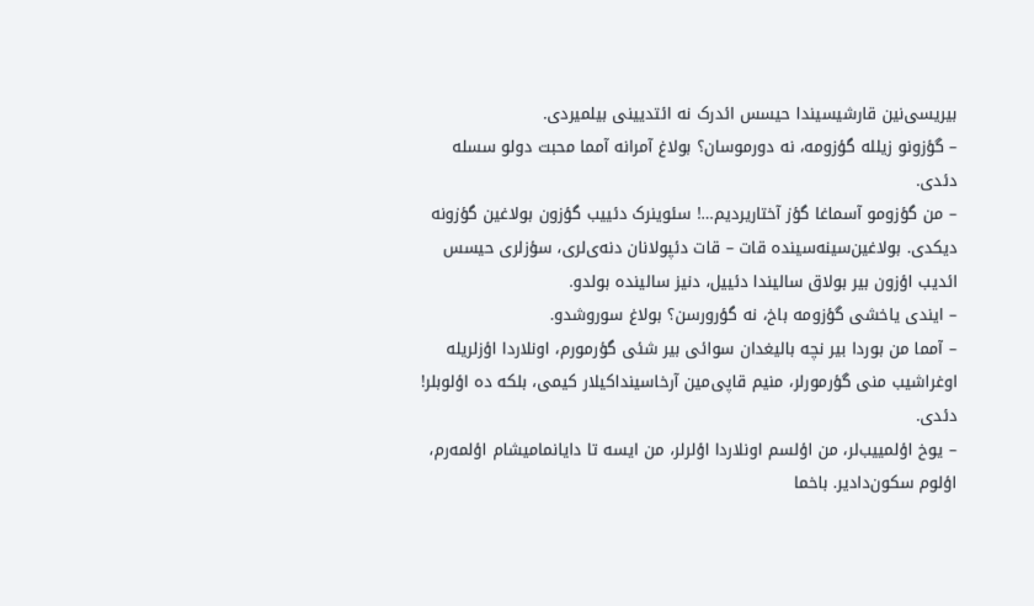بیریسی‌نین قارشیسیندا حیسس ائدرک نه ائتدیینی بیلمیردی.
– گؤزونو زیلله گؤزومه، نه دورموسان؟ بولاغ آمرانه آمما محبت دولو سسله دئدی.
– من گؤزومو آسماغا گؤز آختاریردیم…! سئوینرک دئییب گؤزون بولاغین گؤزونه‌ دیکدی. بولاغین‌سینه‌سینده قات – قات دئپولانان دنه‌ی‌لری، سؤزلری حیسس ائدیب اؤزون بیر بولاق سالیندا دئییل، دنیز سالینده بولدو.
– ایندی یاخشی گؤزومه باخ، نه گؤرورسن؟ بولاغ سوروشدو.
– آمما من بوردا بیر نچه بالیغدان سوائی بیر شئی گؤرمورم، اونلاردا اؤزلریله اوغراشیب منی گؤرمورلر، منیم قاپی‌مین آرخاسینداکیلار کیمی، بلکه ده اؤلوبلر! دئدی.
– یوخ اؤلمییب‌لر، من اؤلسم اونلاردا اؤلرلر، من ایسه تا دایانمامیشام اؤلمه‌رم، اؤلوم سکون‌دادیر. باخما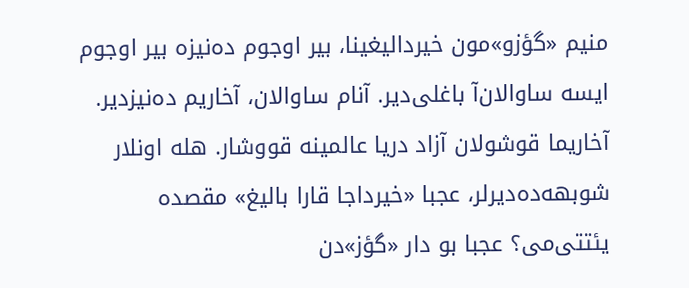منیم «گؤزو»مون خیردالیغینا، بیر اوجوم ده‌نیزه بیر اوجوم ایسه ساوالان‌آ باغلی‌دیر. آنام ساوالان، آخاریم ده‌نیز‌دیر. آخاریما قوشولان آزاد دریا عالمینه قووشار. هله اونلار شوبهه‌ده‌دیرلر، عجبا «خیرداجا قارا بالیغ» مقصده یئتتی‌می؟ عجبا بو دار «گؤز»دن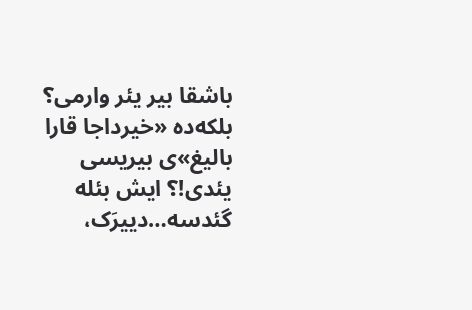باشقا بیر یئر وارمی؟ بلکه‌ده «خیرداجا قارا بالیغ»ی بیریسی یئدی!؟ ایش بئله گئدسه…دییرَک،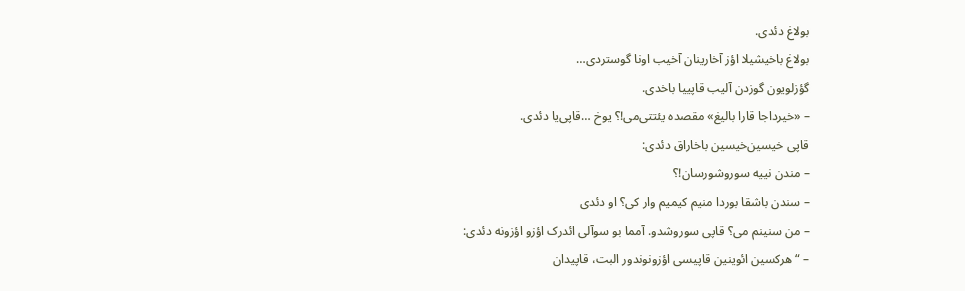بولاغ دئدی.
بولاغ باخیشیلا اؤز آخارینان آخیب اونا گوستردی…
گؤزلویون گوزدن آلیب قاپییا باخدی.
– «خیرداجا قارا بالیغ» مقصده یئتتی‌می!؟ یوخ …قاپی‌یا دئدی.
قاپی خیسین‌خیسین باخاراق دئدی:
– مندن نییه سوروشورسان!؟
– سندن باشقا بوردا منیم کیمیم وار کی؟ او دئدی
– من سنینم می؟ قاپی سوروشدو. آمما بو سوآلی ائدرک اؤزو اؤزونه دئدی:
– “هرکسین ائوینین قاپیسی اؤزونوندور البت، قاپیدان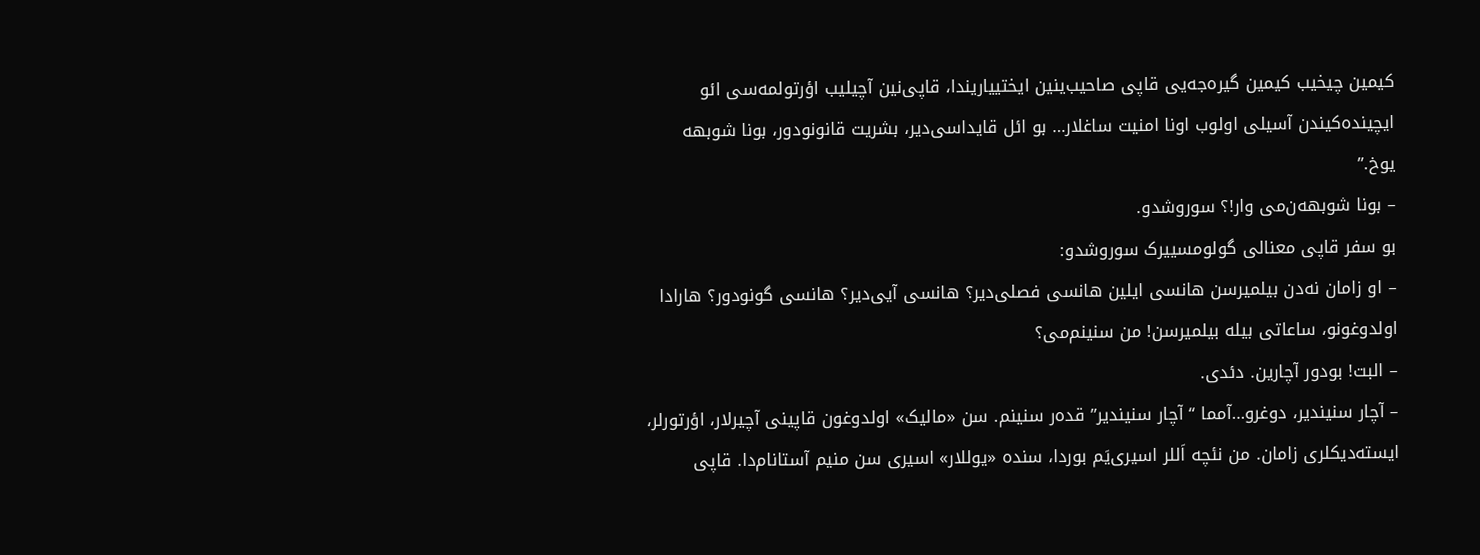کیمین چیخیب کیمین گیره‌جه‌یی قاپی صاحیب‌ینین ایختییاریندا، قاپی‌نین آچیلیب اؤرتولمه‌سی ائو ایچینده‌کیندن آسیلی اولوب اونا امنیت ساغلار… بو ائل قایداسی‌دیر، بشریت قانونودور، بونا شوبهه یوخ.”
– بونا شوبهه‌ن‌می وار!؟ سوروشدو.
بو سفر قاپی معنالی گولومسییرک سوروشدو:
– او زامان نه‌دن بیلمیرسن هانسی ایلین هانسی فصلی‌دیر؟ هانسی آیی‌دیر؟ هانسی گونودور؟ هارادا اولدوغونو، ساعاتی بیله بیلمیرسن! من سنینم‌می؟
– البت! بودور آچارین. دئدی.
– آچار سنیندیر، دوغرو…آمما “آچار سنیندیر” قده‌ر سنینم. سن «مالیک» اولدوغون قاپینی آچیرلار، اؤرتورلر، ایسته‌دیکلری زامان. من نئچه اَللر اسیری‌‌یَم بوردا، سنده «یوللار» اسیری سن منیم آستانام‌دا. قاپی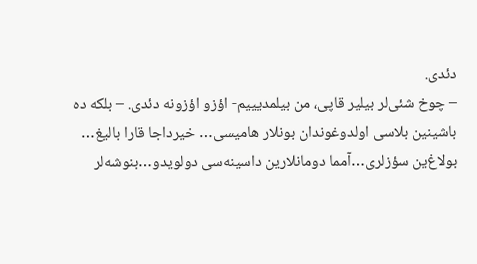دئدی.
– چوخ شئی‌لر بیلیر قاپی، من بیلمدیییم- اؤزو اؤزونه دئدی. – بلکه ده باشینین بلاسی اولدوغوندان بونلار هامیسی… خیرداجا قارا بالیغ… بولاغ‌ین سؤزلری…آمما دومانلارین دا‌سینه‌سی دولویدو…بنوشه‌لر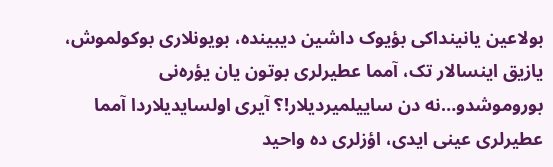بولاعین یانینداکی بؤیوک داشین ‌دیبینده، بویونلاری بوکولموش، یازیق اینسالار تک، آمما عطیرلری بوتون یان یؤره‌نی بوروموشدو…نه دن ساییلمیردیلار!؟ آیری اولسایدیلاردا آمما عطیر‌لری عینی ایدی، اؤزلری ده واحید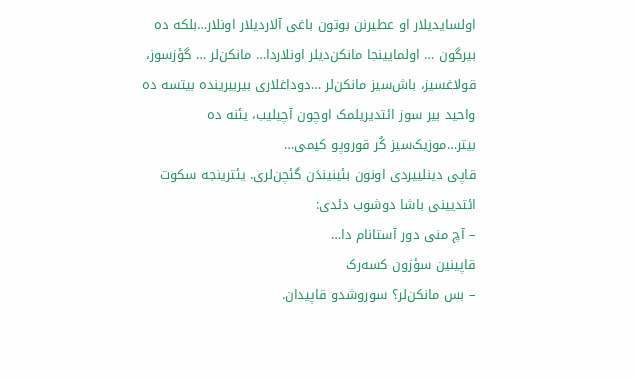اولسایدیلار او عطیرنن بوتون باغی آلاردیلار اونلار…بلکه ده بیرگون … اولمایینجا مانکن‌دیلر اونلاردا… مانکن‌لر … گؤزسوز، قولاغسیز، باش‌سیز مانکن‌لر …دوداغلاری بیربیرینده بیتسه ده واحید بیر سوز ائتدیریلمک اوچون آچیلیب، یئنه ده بیتر…موزیک‌سیز کُر قوروپو کیمی…
قاپی ‌دینلییردی اونون بئینیندَن گئچن‌لری. یئترینجه سکوت ائتدیینی باشا دوشوب دئدی:
– آچ منی دور آستانام دا…
قاپینین سؤزون کسه‌رک
– بس مانکن‌لر؟ سوروشدو قاپیدان.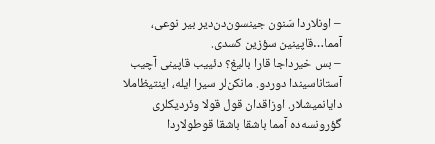– اونلاردا سَنون جینسون‌دن‌دیر بیر نوعی، آمما…قاپینین سؤزین کسدی.
– بس خیرداجا قارا بالیغ؟ دئییب قاپینی آچیب آستاناسیندا دوردو. مانکن‌لر ‌سیرا ایله، اینتیظاملا دایانمیشلار. اوزاقدان قول قولا وئردیکلری گؤرونسه‌ده آمما باشقا باشقا قوطولاردا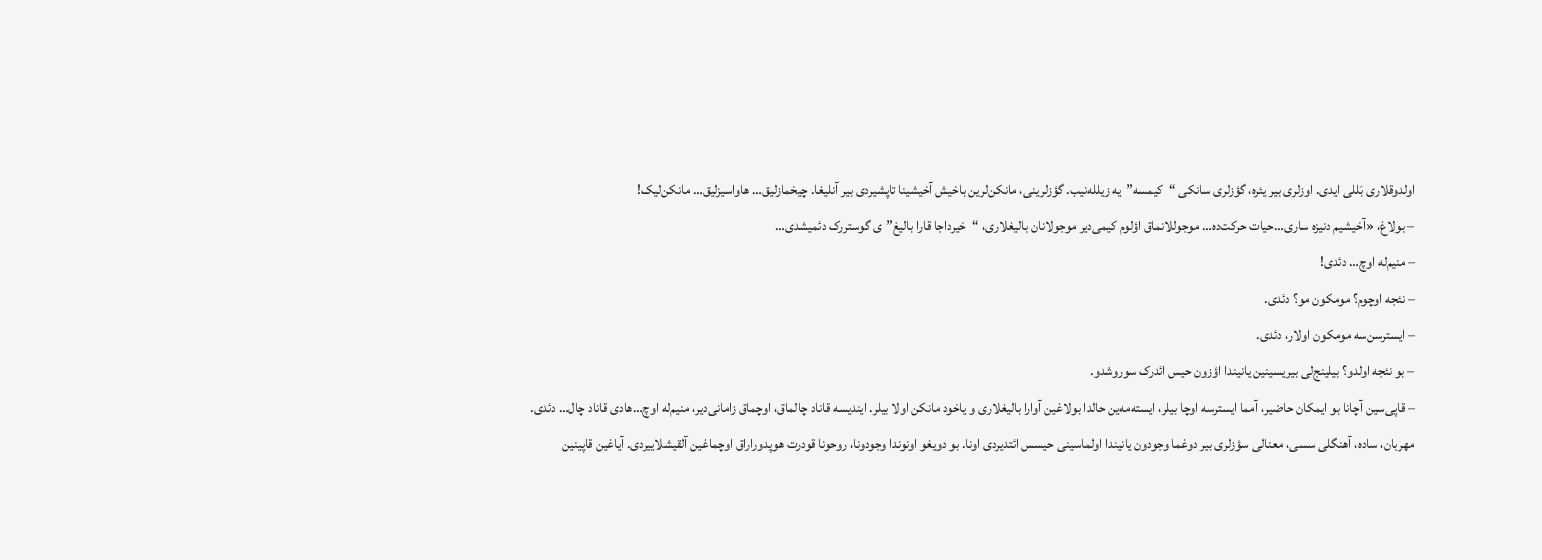اولدوقلاری بَللی ایدی. اوزلری بیر یئره، گؤزلری سانکی “کیمسه”یه زیلله‌نیب. گؤزلرینی، مانکن‌لرین باخیش آخیشینا تاپشیردی بیر آنلیغا. چیخمازلیق… هاواسیزلیق… مانکن‌لیک!
– بولاغ، «آخیشیم دنیزه ساری…حیات حرکت‌ده… موجوللانماق اؤلوم کیمی‌دیر موجولانان بالیغلاری، “خیرداجا قارا بالیغ”ی گوستررک دئمیشدی…
– منیم‌له ‌اوچ… دئدی!
– نئجه اوچوم؟ مومکون مو؟ دئدی.
– ایسترسن‌سه مومکون اولار، دئدی.
– بو نئجه اولدو؟ بیلینج‌لی بیریسینین یانیندا اؤزون حیس ائدرک سوروشدو.
– قاپی‌سین آچانا بو ایمکان حاضیر، آمما ایسترسه اوچا بیلر، ایسته‌مه‌ین حالدا بولاغین آوارا بالیغلاری و یاخود مانکن اولا بیلر. ایندیسه قاناد چالماق، اوچماق زامانی‌دیر، منیم‌له اوچ…هادی قاناد چال… دئدی.
مهربان، ساده، آهنگلی سسی، معنالی سؤزلری بیر دوغما وجودون یانیندا اولماسینی حیسس ائتدیردی اونا. بو دویغو اونوندا وجودونا، روحونا قودرت هوپدوراراق اوچماغین آلقیشلاییردی. آیاغین قاپینین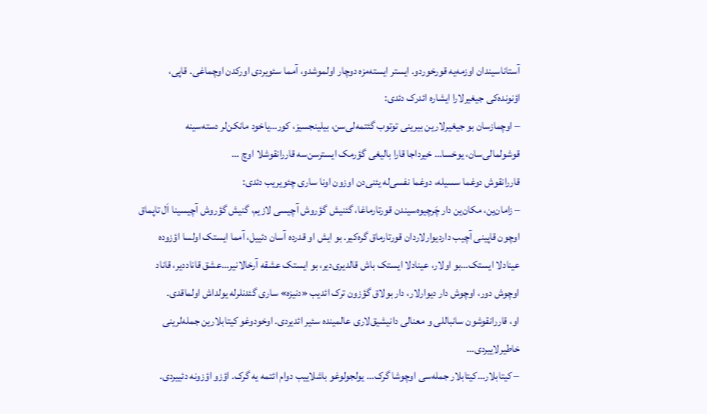آستاناسیندان اوزمه‌یه قورخوردو. ایستر ایسته‌مزه دوچار اولموشدو، آمما سئویردی اورکدن اوچماغی. قاپی، اؤنونده‌کی جیغیرلارا ایشاره ائدرک دئدی:
– اوچمازسان بو جیغیرلارین بیرینی توتوب گئتمه‌لی‌سن، بیلینجسیز، کور…یاخود مانکن‌لر دسته‌سینه قوشولمالی‌سان، یوخسا… خیرداجا قارا بالیغی گؤرمک ایسترسن‌سه قاررانقوشلا اوچ …
قاررانقوش دوغما سسیله، دوغما نفسی‌له یئنی‌دن اوزون اونا ساری چئویریب دئدی:
– زامان‌ین، مکان‌ین دار چَرچیوه‌سیندن قورتارماغا، گئنیش گؤروش آچیسی لازیم، گنیش گؤروش آچیسینا اَل تاپماق اوچون قاپینی آچیب دار‌دیوارلاردان قورتارماق گره‌کیر. بو ایش او قدرده آسان دئییل، آمما ایستک اولسا اؤزوده عینادلا ایستک…بو اولار، عینادلا ایستک باش ‌قالدیری‌دیر، بو ایستک عشقه آرخالانیر…عشق قاناد‌دیر، قاناد اوچوش دور، اوچوش دار ‌دیوارلار، دار بولاق گؤزون ترک ائدیب «دنیزه» ساری گئدنلرله یولداش اولماقدی.
او، قاررانقوشون سانباللی و معنالی دانیشیق‌لاری عالمینده سئیر ائدیردی. اوخودوغو کیتابلارین جمله‌لرینی خاطیرلاییردی…
– کیتابلار…کیتابلار جمله‌سی اوچوشا گرک… یولجولوغو باشلاییب دوام ائتمه یه گرک. اؤزو اؤزونه دئییردی.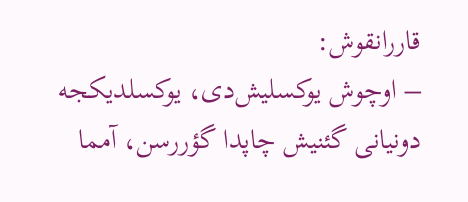قاررانقوش:
– اوچوش یوکسلیش‌دی، یوکسلدیکجه دونیانی گئنیش چاپدا گؤررسن، آمما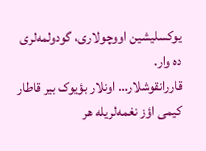یوکسلیشین اووچولاری، گودولمه‌لری ده وار.
قاررانقوشلار… اونلار بؤیوک بیر قاطار کیمی اؤز نغمه‌لریله هر‌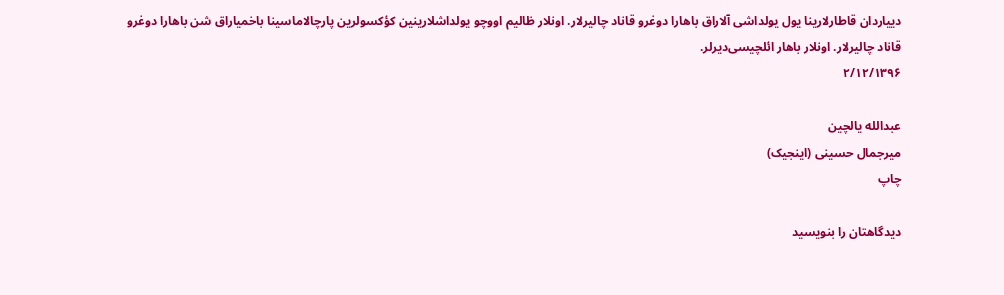دییاردان قاطارلارینا یول یولداشی آلاراق باهارا دوغرو قاناد چالیرلار. اونلار ظالیم اووچو یولداشلارینین کؤکسولرین پارچالاماسینا باخمیاراق شن باهارا دوغرو قاناد چالیرلار. اونلار باهار ائلچیسی‌دیرلر.
۲/۱۲/۱۳۹۶

عبدالله یالچین
میرجمال حسینی (اینجیک)
چاپ

دیدگاهتان را بنویسید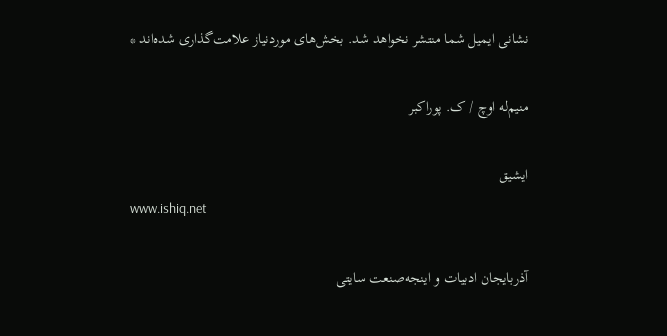نشانی ایمیل شما منتشر نخواهد شد. بخش‌های موردنیاز علامت‌گذاری شده‌اند *

منیم‌له اوچ / ک. پوراکبر

ایشیق
www.ishiq.net

آذربایجان ادبیات و اینجه‌صنعت سایتی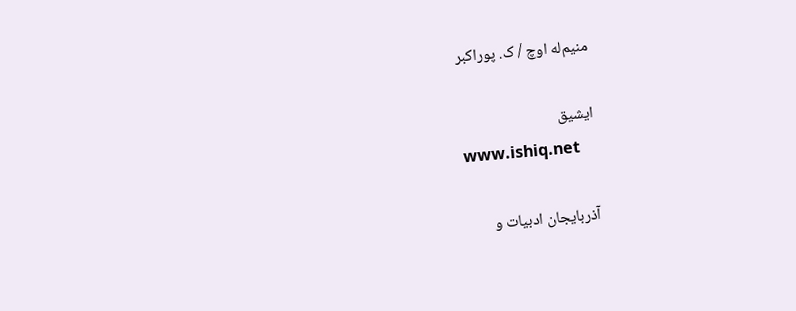منیم‌له اوچ / ک. پوراکبر

ایشیق
www.ishiq.net

آذربایجان ادبیات و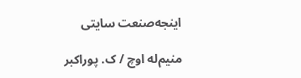اینجه‌صنعت سایتی

منیم‌له اوچ / ک. پوراکبر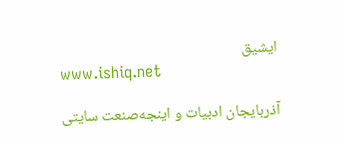ایشیق
www.ishiq.net

آذربایجان ادبیات و اینجه‌صنعت سایتی